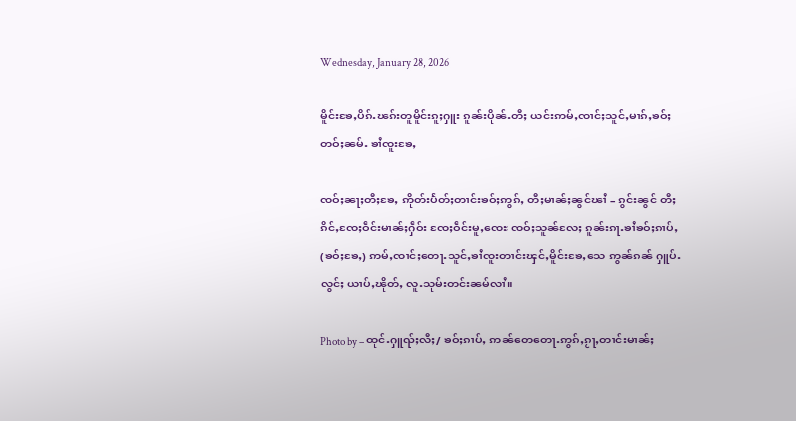Wednesday, January 28, 2026

မိူင်းၶႄႇပိၵ်ႉၽၵ်းတူမိူင်းၵူႈႁူး ၵူၼ်းပိုၼ်ႉတီႈ ယင်းဢမ်ႇၸၢင်ႈသူင်ႇမၢၵ်ႇၶဝ်ႈတဝ်ႈၼမ်ႉ ၶၢႆၸူးၶႄႇ

ၸဝ်ႈၼႃႈတီႈၶႄႇ ဢိုတ်းပႅတ်ႈတၢင်းၶဝ်ႈဢွၵ်ႇ တီႈမၢၼ်ႈၼွင်ၽၢႆ – ၵွင်းၼွင် တီႈၵိင်ႇၸႄႈဝဵင်းမၢၼ်ႈႁဵဝ်း ၸႄႈဝဵင်းမူႇၸေႊ ၸဝ်ႈသူၼ်လႄႈ ၵူၼ်းၵႃႉၶၢႆၶဝ်ႈၵၢပ်ႇ(ၶဝ်ႈၶႄႇ) ဢမ်ႇၸၢင်ႈတေႃႉသူင်ႇၶၢႆၸူးတၢင်းၾင်ႇမိူင်းၶႄႇသေ ဢွၼ်ၵၼ် ႁူပ်ႉလွင်ႈ ယၢပ်ႇၽိုတ်ႇ လူႉသုမ်းတင်းၼမ်လၢႆ။

Photo by – ထုင်ႉႁူၺ်ႈလီႈ/ ၶဝ်ႈၵၢပ်ႇ ဢၼ်တေတေႃႉဢွၵ်ႇၵႂႃႇတၢင်းမၢၼ်ႈ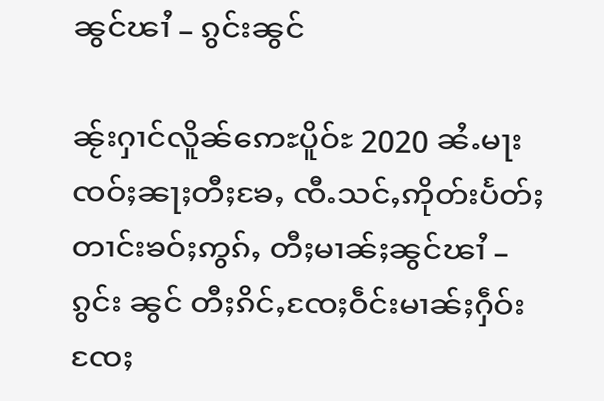ၼွင်ၽၢႆ – ၵွင်းၼွင်

ၼႂ်းႁၢင်လိူၼ်ဢေႊပိူဝ်ႊ 2020 ၼႆႉမႃး ၸဝ်ႈၼႃႈတီႈၶႄႇ ၸီႉသင်ႇဢိုတ်းပႅတ်ႈတၢင်းၶဝ်ႈဢွၵ်ႇ တီႈမၢၼ်ႈၼွင်ၽၢႆ – ၵွင်း ၼွင် တီႈၵိင်ႇၸႄႈဝဵင်းမၢၼ်ႈႁဵဝ်း ၸႄႈ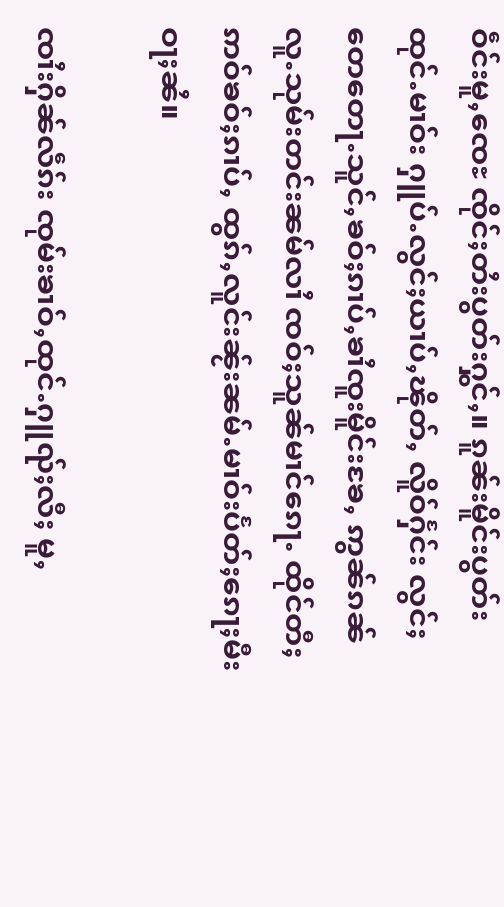ဝဵင်းမူႇၸေႊ ၸိုင်ႈတႆးပွတ်းႁွင်ႇ။ ၵူၼ်းမိူင်းပွတ်းထုင်ႉမၢဝ်း ႁူပ်ႉလွင်ႈယၢပ်ႇၽိုတ်ႇ လိူဝ်ႁႅင်း လွင်ႈတေတေႃႉသူင်ႇၶဝ်ႈၵၢပ်ႇၶၢႆၸူးမိူင်းၶႄႇ ဢွၼ်ၵၼ်လူႉသုမ်းတင်းၼမ်လၢႆ ၸဝ်ႈသူၼ်မၢင်ၵေႃႉ ထိုင်တီႈ ဢဝ်ၶဝ်ႈၵၢပ်ႇ ထွၵ်ႇလူင်းၼႂ်းၼမ်ႉမၢဝ်းပႅတ်ႈၵေႃႈမီး ဝႃႈၼႆ။

ၸၢႆးႁိၼ်လဵၵ်း ၸုမ်းၶၢဝ်ႇထုင်ႉႁူၺ်ႈလီႈ မူႇ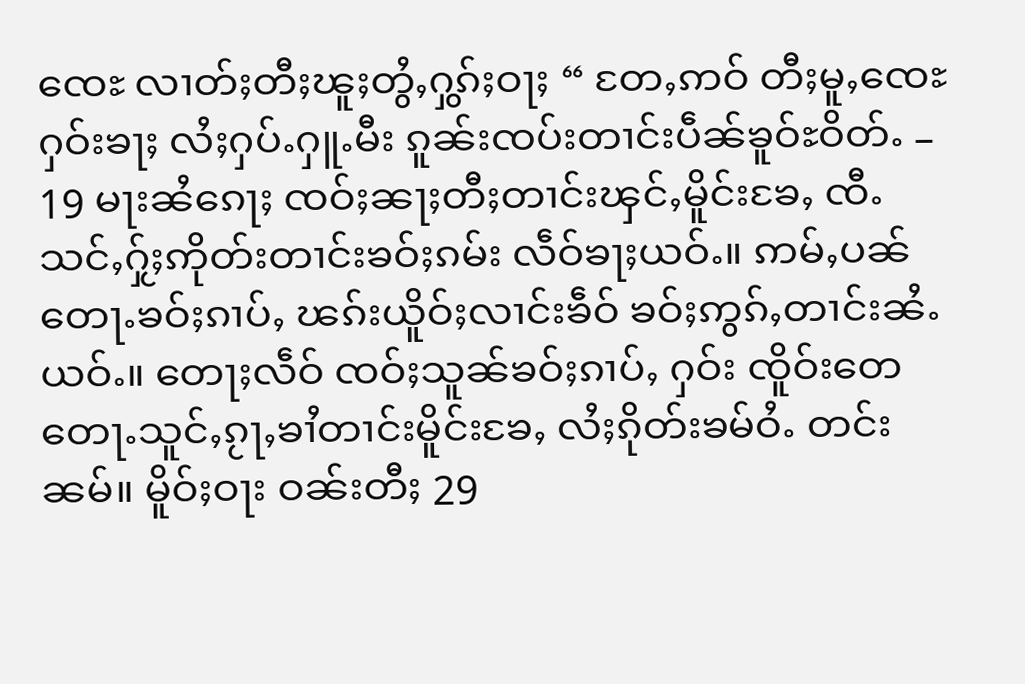ၸေႊ လၢတ်ႈတီႈၽူႈတွႆႇႁွၵ်ႈဝႃႈ “ တႄႇဢဝ် တီႈမူႇၸေႊႁဝ်းၶႃႈ လႆႈႁပ်ႉႁူႉမီး ၵူၼ်းၸပ်းတၢင်းပဵၼ်ၶူဝ်ႊဝိတ်ႉ – 19 မႃးၼႆၵေႃႈ ၸဝ်ႈၼႃႈတီႈတၢင်းၾင်ႇမိူင်းၶႄႇ ၸီႉသင်ႇႁႂ်ႈဢိုတ်းတၢင်းၶဝ်ႈၵမ်း လဵဝ်ၶႃႈယဝ်ႉ။ ဢမ်ႇပၼ်တေႃႉၶဝ်ႈၵၢပ်ႇ ၽၵ်းယိူဝ်ႈလၢင်းၶဵဝ် ၶဝ်ႈဢွၵ်ႇတၢင်းၼႆႉယဝ်ႉ။ တေႃႈလဵဝ် ၸဝ်ႈသူၼ်ၶဝ်ႈၵၢပ်ႇ ႁဝ်း ၸိူဝ်းတေတေႃႉသူင်ႇၵႂႃႇၶၢႆတၢင်းမိူင်းၶႄႇ လႆႈၵိုတ်းၶမ်ဝႆႉ တင်းၼမ်။ မိူဝ်ႈဝႃး ဝၼ်းတီႈ 29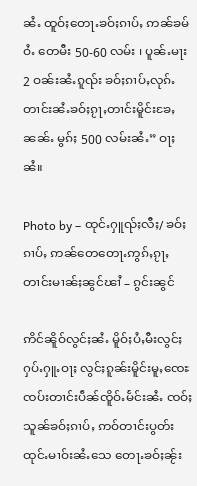ၼႆႉ ထူဝ်ႈတေႃႉၶဝ်ႈၵၢပ်ႇ ဢၼ်ၶမ်ဝႆႉ တေမီး 50-60 လမ်း ၊ ပူၼ်ႉမႃး 2 ဝၼ်းၼႆႉၵူၺ်း ၶဝ်ႈၵၢပ်ႇလုၵ်ႉတၢင်းၼႆႉၶဝ်ႈၵႂႃႇတၢင်းမိူင်းၶႄႇၼၼ်ႉ မွၵ်ႈ 500 လမ်းၼႆႉ” ဝႃႈၼႆ။

Photo by – ထုင်ႉႁူၺ်ႈလီႈ/ ၶဝ်ႈၵၢပ်ႇ ဢၼ်တေတေႃႉဢွၵ်ႇၵႂႃႇတၢင်းမၢၼ်ႈၼွင်ၽၢႆ – ၵွင်းၼွင်

ဢိင်ၼိူဝ်လွင်ႈၼႆႉ မိူဝ်ႈပႆႇမီးလွင်ႈႁပ်ႉႁူႉဝႃႈ လွင်ႈၵူၼ်းမိူင်းမူႇၸေႊ ၸပ်းတၢင်းပဵၼ်ၸိူဝ်ႉမႅင်းၼႆႉ ၸဝ်ႈသူၼ်ၶဝ်ႈၵၢပ်ႇ ဢဝ်တၢင်းပွတ်းထုင်ႉမၢဝ်းၼႆႉသေ တေႃႉၶဝ်ႈၼႂ်း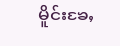မိူင်းၶႄႇ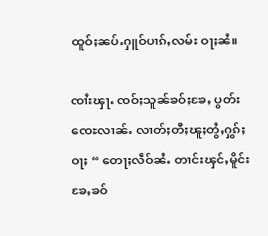ထူဝ်ႈၼပ်ႉႁူဝ်ပၢၵ်ႇလမ်း ဝႃႈၼႆ။

ၸၢႆးၾႃႉ ၸဝ်ႈသူၼ်ၶဝ်ႈၶႄႇ ပွတ်းၸေႊလၢၼ်ႉ လၢတ်ႈတီႈၽူႈတွႆႇႁွၵ်ႈဝႃႈ “ တေႃႈလဵဝ်ၼႆႉ တၢင်းၾင်ႇမိူင်းၶႄႇၶဝ်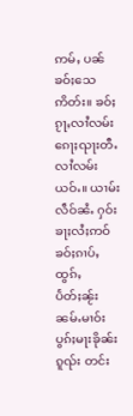ဢမ်ႇ ပၼ်ၶဝ်ႈသေဢိတ်း။ ၶဝ်ႈၵႂႃႇလၢႆလမ်းၵေႃႈၺႃးတီႉလၢႆလမ်းယဝ်ႉ။ ယၢမ်းလဵဝ်ၼႆႉ ႁဝ်းၶႃႈလႆႈဢဝ်ၶဝ်ႈၵၢပ်ႇ ထွၵ်ႇ ပႅတ်ႈၼႂ်းၼမ်ႉမၢဝ်း ပွၵ်ႈမႃးၶိုၼ်းၵူၺ်း တင်း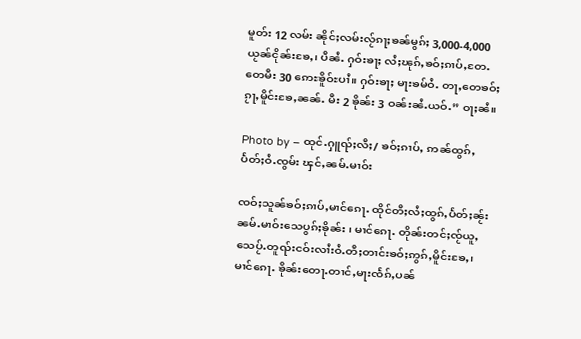မူတ်း 12 လမ်း ၼိုင်ႈလမ်းလႂ်ၵႃႈၶၼ်မွၵ်ႈ 3,000-4,000 ယႂၼ်ငိုၼ်းၶႄႇ၊ ပီၼႆႉ ႁဝ်းၶႃႈ လႆႈၽုၵ်ႇၶဝ်ႈၵၢပ်ႇတႄႉ တေမီး 30 ဢေႊၶိူဝ်ႊပၢႆ။ ႁဝ်းၶႃႈ မႃးၶမ်ဝႆႉ တႃႇတေၶဝ်ႈၵႂႃႇမိူင်းၶႄႇၼၼ်ႉ မီး 2 ၶိုၼ်း 3 ဝၼ်းၼႆႉယဝ်ႉ” ဝႃႈၼႆ။

Photo by – ထုင်ႉႁူၺ်ႈလီႈ/ ၶဝ်ႈၵၢပ်ႇ ဢၼ်ထွၵ်ႇပႅတ်ႈဝႆႉၸွမ်း ၾင်ႇၼမ်ႉမၢဝ်း

ၸဝ်ႈသူၼ်ၶဝ်ႈၵၢပ်ႇမၢင်ၵေႃႉ ထိုင်တီႈလႆႈထွၵ်ႇပႅတ်ႈၼႂ်းၼမ်ႉမၢဝ်းသေပွၵ်ႈၶိုၼ်း ၊ မၢင်ၵေႃႉ တိုၼ်းတင်ႈၸႂ်ယူႇ သေပႂ်ႉတူၺ်းငဝ်းလၢႆးဝႆႉတီႈတၢင်းၶဝ်ႈဢွၵ်ႇမိူင်းၶႄႇ၊ မၢင်ၵေႃႉ ၶိုၼ်းတေႃႉတၢင်ႇမႃးၸႅၵ်ႇပၼ်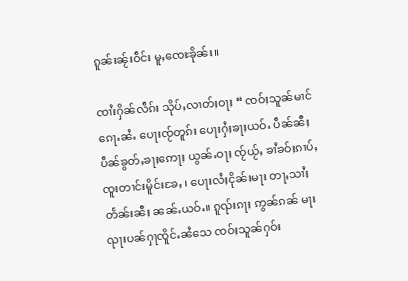ၵူၼ်းၼႂ်းဝဵင်း မူႇၸေႊၶိုၼ်း။

ၸၢႆးႁိၼ်လဵၵ်း သိုပ်ႇလၢတ်ႈဝႃႈ “ ၸဝ်ႈသူၼ်မၢင်ၵေႃႉၼႆႉ ပေႃးၸႂ်တူၵ်း ပေႃးႁႆႈၶႃႈယဝ်ႉ ပဵၼ်ၼီႈ ပဵၼ်ၶွတ်ႇၶႃႈဢေႃႈ ယွၼ်ႉဝႃႈ ၸႂ်ယႂ်ႇ ၶၢႆၶဝ်ႈၵၢပ်ႇ ၸူးတၢင်းမိူင်းၶႄႇ ၊ ပေႃးလႆႈငိုၼ်းမႃး တႃႇသၢႆႈတႅၼ်းၼီႈ ၼၼ်ႉယဝ်ႉ။ ၵူၺ်းၵႃႈ ဢွၼ်ၵၼ် မႃးၺႃးပၼ်ႁႃၸိူင်ႉၼႆသေ ၸဝ်ႈသူၼ်ႁဝ်း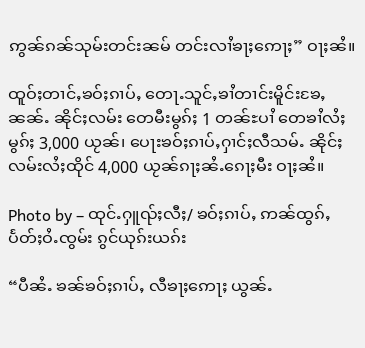ဢွၼ်ၵၼ်သုမ်းတင်းၼမ် တင်းလၢႆၶႃႈဢေႃႈ” ဝႃႈၼႆ။

ထူဝ်ႈတၢင်ႇၶဝ်ႈၵၢပ်ႇ တေႃႉသူင်ႇၶၢႆတၢင်းမိူင်းၶႄႇၼၼ်ႉ ၼိုင်ႈလမ်း တေမီးမွၵ်ႈ 1 တၼ်ႊပၢႆ တေၶၢႆလႆႈမွၵ်ႈ 3,000 ယႂၼ်၊ ပေႃးၶဝ်ႈၵၢပ်ႇႁၢင်ႈလီသမ်ႉ ၼိုင်ႈလမ်းလႆႈထိုင် 4,000 ယႂၼ်ၵႃႈၼႆႉၵေႃႈမီး ဝႃႈၼႆ။

Photo by – ထုင်ႉႁူၺ်ႈလီႈ/ ၶဝ်ႈၵၢပ်ႇ ဢၼ်ထွၵ်ႇပႅတ်ႈဝႆႉၸွမ်း ၵွင်ယုၵ်းယၵ်း

“ပီၼႆႉ ၶၼ်ၶဝ်ႈၵၢပ်ႇ လီၶႃႈဢေႃႈ ယွၼ်ႉ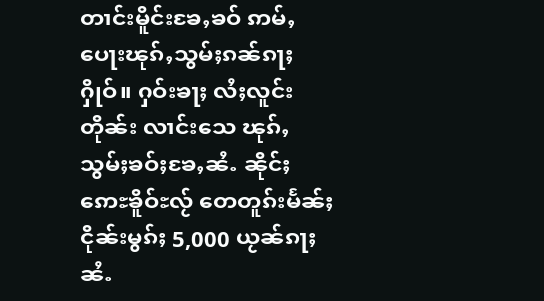တၢင်းမိူင်းၶႄႇၶဝ် ဢမ်ႇပေႃးၽုၵ်ႇသွမ်ႈၵၼ်ၵႃႈႁိုဝ်။ ႁဝ်းၶႃႈ လႆႈလူင်းတိုၼ်း လၢင်းသေ ၽုၵ်ႇသွမ်ႈၶဝ်ႈၶႄႇၼႆႉ ၼိုင်ႈဢေႊၶိူဝ်ႊလႂ် တေတူၵ်းမႅၼ်ႈငိုၼ်းမွၵ်ႈ 5,000 ယႂၼ်ၵႃႈၼႆႉ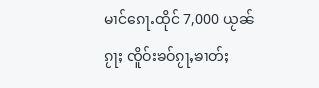မၢင်ၵေႃႉထိုင် 7,000 ယႂၼ်ၵႂႃႈ ၸိူဝ်းၶဝ်ၵႂႃႇၶၢတ်ႈ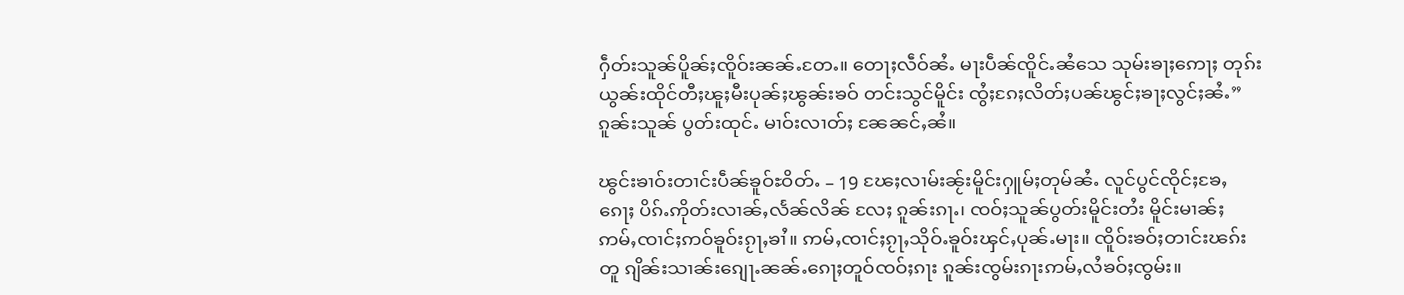ႁဵတ်းသူၼ်ပိူၼ်ႈၸိူဝ်းၼၼ်ႉတႄႉ။ တေႃႈလဵဝ်ၼႆႉ မႃးပဵၼ်ၸိူင်ႉၼႆသေ သုမ်းၶႃႈဢေႃႈ တုၵ်း ယွၼ်းထိုင်တီႈၽူႈမီးပုၼ်ႈၽွၼ်းၶဝ် တင်းသွင်မိူင်း ၸွႆႈၵႄႈလိတ်ႈပၼ်ၽွင်ႈၶႃႈလွင်ႈၼႆႉ” ၵူၼ်းသူၼ် ပွတ်းထုင်ႉ မၢဝ်းလၢတ်ႈ ၼႄၼင်ႇၼႆ။

ၽွင်းၶၢဝ်းတၢင်းပဵၼ်ၶူဝ်ႊဝိတ်ႉ – 19 ၽႄႈလၢမ်းၼႂ်းမိူင်းႁူမ်ႈတုမ်ၼႆႉ လူင်ပွင်ၸိုင်ႈၶႄႇၵေႃႈ ပိၵ်ႉဢိုတ်းလၢၼ်ႇလႅၼ်လိၼ် လႄႈ ၵူၼ်းၵႃႉ၊ ၸဝ်ႈသူၼ်ပွတ်းမိူင်းတႆး မိူင်းမၢၼ်ႈဢမ်ႇၸၢင်ႈဢဝ်ၶူဝ်းၵႂႃႇၶၢႆ။ ဢမ်ႇၸၢင်ႈၵႂႃႇသိုဝ်ႉၶူဝ်းၾင်ႇပုၼ်ႉမႃး။ ၸိူဝ်းၶဝ်ႈတၢင်းၽၵ်းတူ ၵျိၼ်းသၢၼ်းၵျေႃႉၼၼ်ႉၵေႃႈတူဝ်ၸဝ်ႈၵႃး ၵူၼ်းၸွမ်းၵႃးဢမ်ႇလႆၶဝ်ႈၸွမ်း။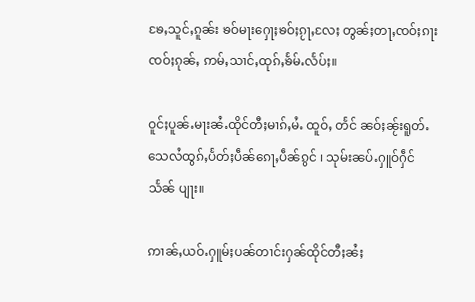ၶႄႇသူင်ႇၵူၼ်း ၶဝ်မႃးႁေႃႈၶဝ်ႈၵႂႃႇလႄႈ တွၼ်ႈတႃႇၸဝ်ႈၵႃး ၸဝ်ႈၵုၼ်ႇ ဢမ်ႇသၢင်ႇထုၵ်ႇၶႅမ်ႉလႅပ်ႈ။

ဝူင်ႈပူၼ်ႉမႃးၼႆႉထိုင်တီႈမၢၵ်ႇမႆႉ ထူဝ်ႇ တႅင် ၼဝ်ႈၼႂ်းရူတ်ႉသေလႆထွၵ်ႇပႅတ်ႈပဵၼ်ၵေႃႇပဵၼ်ၵွင် ၊ သုမ်းၼပ်ႉႁူဝ်ႁဵင်သႅၼ် ပျႃး။

ဢၢၼ်ႇယဝ်ႉႁူမ်ႈပၼ်တၢင်းႁၼ်ထိုင်တီႈၼႆႈ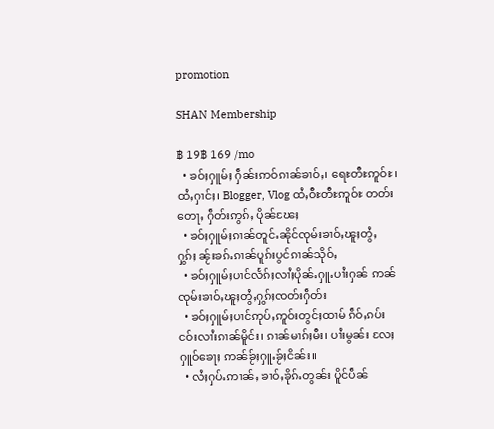promotion

SHAN Membership

฿ 19฿ 169 /mo
  • ၶဝ်ႈႁူမ်ႈ ႁဵၼ်းဢဝ်ၵၢၼ်ၶၢဝ်ႇ၊ ရေႊတီႊဢူဝ်ႊ၊ ထႆႇႁၢင်ႈ၊ Blogger, Vlog ထႆႇဝီႊတီႊဢူဝ်ႊ တတ်းတေႃႇ ႁဵတ်းဢွၵ်ႇ ပိုၼ်ၽႄႈ
  • ၶဝ်ႈႁူမ်ႈၵၢၼ်တူင်ႉၼိုင်ၸုမ်းၶၢဝ်ႇၽူႈတွႆႇႁွၵ်ႈ ၼႂ်းၶၵ်ႉၵၢၼ်ပူၵ်းပွင်ၵၢၼ်သိုဝ်ႇ
  • ၶဝ်ႈႁူမ်ႈပၢင်လႅၵ်ႈလၢႆႈပိုၼ်ႉႁူႉပၢႆးႁၼ် ဢၼ်ၸုမ်းၶၢဝ်ႇၽူႈတွႆႇႁွၵ်ႈၸတ်းႁဵတ်း
  • ၶဝ်ႈႁူမ်ႈပၢင်ဢုပ်ႇဢူဝ်းတွင်ႈထၢမ် ၵဵဝ်ႇၵပ်းငဝ်းလၢႆးၵၢၼ်မိူင်း၊ ၵၢၼ်မၢၵ်ႈမီး၊ ပၢႆးမွၼ်း လႄႈ ႁူဝ်ၶေႃႈ ဢၼ်ၶႂ်ႈႁူႉၶႂ်ႈငိၼ်း။
  • လႆႈႁပ်ႉဢၢၼ်ႇ ၶၢဝ်ႇၶိုၵ်ႉတွၼ်း ပိူင်ပဵၼ်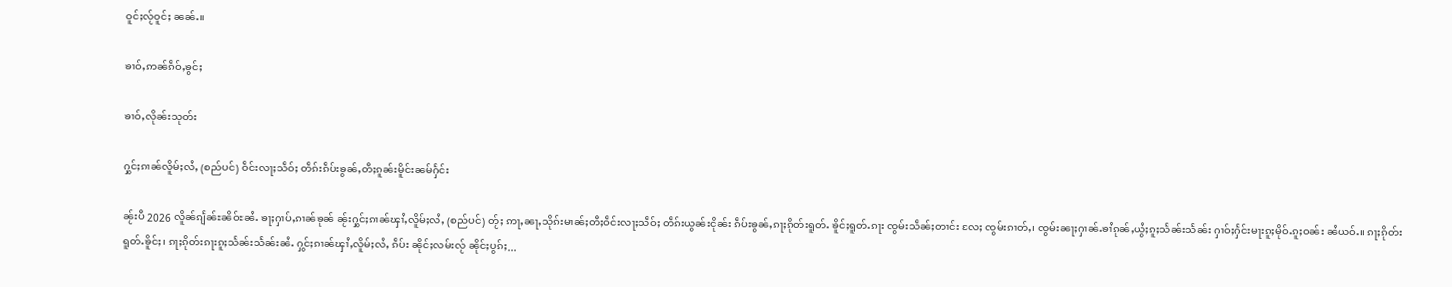ဝူင်ႈလႂ်ဝူင်ႈ ၼၼ်ႉ။

ၶၢဝ်ႇဢၼ်ၵဵဝ်ႇၶွင်ႈ

ၶၢဝ်ႇလိုၼ်းသုတ်း

ႁွင်ႈၵၢၼ်လိူမ်ႈလႆႇ (စည်ပင်) ဝဵင်းလႃႈသဵဝ်ႈ တဵၵ်းၵဵပ်းၶွၼ်ႇတီႈၵူၼ်းမိူင်းၼမ်ႁႅင်း

ၼႂ်းပီ 2026 လိူၼ်ၵျႅၼ်ႊၼိဝ်ႊၼႆႉ ၶႃႈႁၢပ်ႇၵၢၼ်ၶုၼ် ၼႂ်းႁွင်ႈၵၢၼ်ၾၢႆႇလိူမ်ႈလႆႇ (စည်ပင်) တႂ်ႈ ဢႃႇၼႃႇသိုၵ်းမၢၼ်ႈတီႈဝဵင်းလႃႈသဵဝ်ႈ တဵၵ်းယွၼ်းငိုၼ်း ၵဵပ်းၶွၼ်ႇၵႃႈၵိုတ်းရူတ်ႉ ၶိူင်ႈရူတ်ႉၵႃး ၸွမ်းသဵၼ်ႈတၢင်း လႄႈ ၸွမ်းၵၢတ်ႇ၊ ၸွမ်းၼႃႈႁၢၼ်ႉၶၢႆၵုၼ်ႇယွႆႈၵူႈသႅၼ်းသႅၼ်း ႁၢဝ်ႈႁႅင်းမႃးၵူႈမိုဝ်ႉၵူႈဝၼ်း ၼႆယဝ်ႉ။ ၵႃႈၵိုတ်းရူတ်ႉၶိူင်ႈ၊ ၵႃႈၵိုတ်းၵႃးၵူႈသႅၼ်းသႅၼ်းၼႆႉ ႁွင်ႈၵၢၼ်ၾၢႆႇလိူမ်ႈလႆႇ ၵဵပ်း ၼိုင်ႈလမ်းလႂ် ၼိုင်ႈပွၵ်ႈ...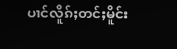ပၢင်လိူၵ်ႈတင်ႈမိူင်း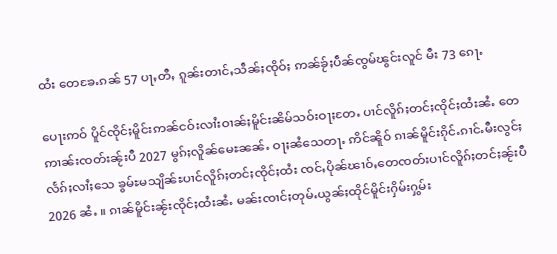ထႆး တေၶႄႉၵၼ် 57 ပႃႇတီႇ ၵူၼ်းတၢင်ႇသဵၼ်ႈၸိုဝ်ႈ ဢၼ်ၶႂ်ႈပဵၼ်ၸွမ်ၽွင်းလူင် မီး 73 ၵေႃႉ

ပေႃးဢဝ် ပိူင်ၸိုင်ႈမိူင်းဢၼ်ငဝ်းလၢႆးဝၢၼ်ႈမိူင်းၼိမ်သဝ်းဝႃႈတႄႉ ပၢင်လိူၵ်ႈတင်ႈၸိုင်ႈထႆးၼႆႉ တေဢၢၼ်းၸတ်းၼႂ်းပီ 2027 မွၵ်ႈလိူၼ်မေႊၼၼ်ႉ ဝႃႈၼႆသေတႃႉ ဢိင်ၼိူဝ် ၵၢၼ်မိူင်းၵိုင်ႉၵၢင်ႉမီးလွင်ႈလႅၵ်ႈလၢႆႈသေ ၶွမ်ႊမသျိၼ်ႊပၢင်လိူၵ်ႈတင်ႈၸိုင်ႈထႆး ၸင်ႇပိုၼ်ၽၢဝ်ႇတေၸတ်းပၢင်လိူၵ်ႈတင်ႈၼႂ်းပီ 2026 ၼႆႉ ။ ၵၢၼ်မိူင်းၼႂ်းၸိုင်ႈထႆးၼႆႉ မၼ်းၸၢင်ႈတုမ်ႉယွၼ်ႈထိုင်မိူင်းႁိမ်းႁွမ်း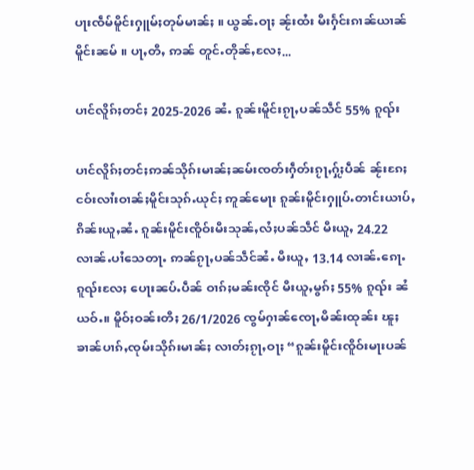ပႃးၸဵမ်မိူင်းႁူမ်ႈတုမ်မၢၼ်ႈ ။ ယွၼ်ႉဝႃႈ ၼႂ်းထႆး မီးႁႅင်းၵၢၼ်ယၢၼ်မိူင်းၼမ် ။ ပႃႇတီႇ ဢၼ် တူင်ႉတိုၼ်ႇလႄႈ...

ပၢင်လိူၵ်ႈတင်ႈ 2025-2026 ၼႆႉ ၵူၼ်းမိူင်းၵႂႃႇပၼ်သဵင် 55% ၵူၺ်း

ပၢင်လိူၵ်ႈတင်ႈဢၼ်သိုၵ်းမၢၼ်ႈၼမ်းၸတ်းႁဵတ်းၵႂႃႇႁႂ်ႈပဵၼ် ၼႂ်းၵႄႈငဝ်းလၢႆးဝၢၼ်ႈမိူင်းသုၵ်ႉယုင်ႈ ဢူၼ်မေႃး ၵူၼ်းမိူင်းႁူပ်ႉတၢင်းယၢပ်ႇၵိၼ်းယူႇၼႆႉ ၵူၼ်းမိူင်းၸိူဝ်းမီးသုၼ်ႇလႆႈပၼ်သဵင် မီးယူႇ 24.22 လၢၼ်ႉပၢႆသေတႃႉ ဢၼ်ၵႂႃႇပၼ်သဵင်ၼႆႉ မီးယူႇ 13.14 လၢၼ်ႉၵေႃႉၵူၺ်းလႄႈ ပေႃးၼပ်ႉပဵၼ် ဝၢၵ်ႈမၼ်းၸိုင် မီးယူႇမွၵ်ႈ 55% ၵူၺ်း ၼႆယဝ်ႉ။ မိူဝ်ႈဝၼ်းတီႈ 26/1/2026 ၸွမ်ႁၢၼ်ၸေႃႇမိၼ်းထုၼ်း ၽူႈၶၢၼ်ပၢၵ်ႇၸုမ်းသိုၵ်းမၢၼ်ႈ လၢတ်ႈၵႂႃႇဝႃႈ “ၵူၼ်းမိူင်းၸိူဝ်းမႃးပၼ်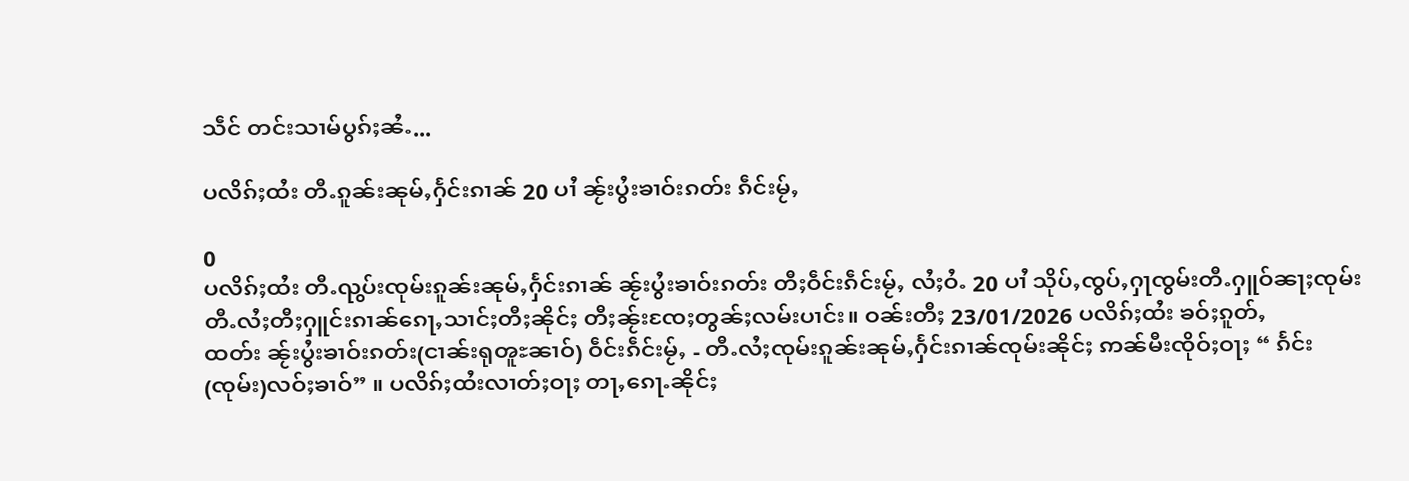သဵင် တင်းသၢမ်ပွၵ်ႈၼႆႉ...

ပလိၵ်ႈထႆး တီႉၵူၼ်းၼုမ်ႇႁႅင်းၵၢၼ် 20 ပၢႆ ၼႂ်းပွႆးၶၢဝ်းၵတ်း ၵဵင်းမႂ်ႇ

0
ပလိၵ်ႈထႆး တီႉၺွပ်းၸုမ်းၵူၼ်းၼုမ်ႇႁႅင်းၵၢၼ် ၼႂ်းပွႆးၶၢဝ်းၵတ်း တီႈဝဵင်းၵဵင်းမႂ်ႇ လႆႈဝႆႉ 20 ပၢႆ သိုပ်ႇၸွပ်ႇႁႃၸွမ်းတီႉႁူဝ်ၼႃႈၸုမ်း တီႉလႆႈတီႈႁူင်းၵၢၼ်ၵေႃႇသၢင်ႈတီႈၼိုင်ႈ တီႈၼႂ်းၸႄႈတွၼ်ႈလမ်းပၢင်း။ ဝၼ်းတီႈ 23/01/2026 ပလိၵ်ႈထႆး ၶဝ်ႈၵူတ်ႇထတ်း ၼႂ်းပွႆးၶၢဝ်းၵတ်း(ငၢၼ်းရုၻူႊၼၢဝ်) ဝဵင်းၵဵင်းမႂ်ႇ - တီႉလႆႈၸုမ်းၵူၼ်းၼုမ်ႇႁႅင်းၵၢၼ်ၸုမ်းၼိုင်ႈ ဢၼ်မီးၸိုဝ်ႈဝႃႈ “ ၵႅင်း(ၸုမ်း)လဝ်ႈၶၢဝ်” ။ ပလိၵ်ႈထႆးလၢတ်ႈဝႃႈ တႃႇၵေႃႉၼိုင်ႈ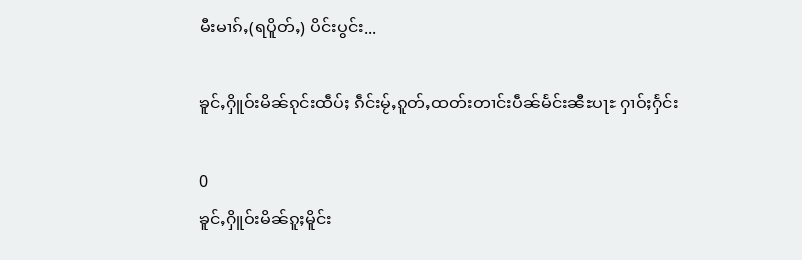မီးမၢၵ်ႇ(ရပိူတ်ႇ) ပိင်းပွင်း...

ၶူင်ႇႁိူဝ်းမိၼ်ၵုင်းထဵပ်ႈ ၵဵင်းမႂ်ႇၵူတ်ႇထတ်းတၢင်းပဵၼ်မႅင်းၼီႊပႃႊ ႁၢဝ်ႈႁႅင်း

0
ၶူင်ႇႁိူဝ်းမိၼ်ၵူႈမိူင်း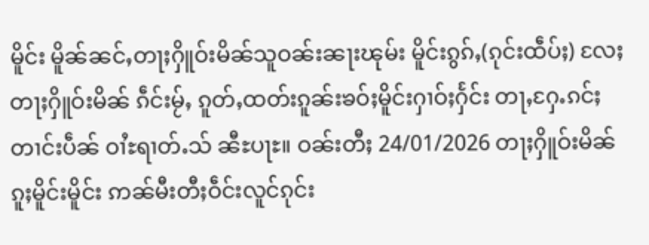မိူင်း မိူၼ်ၼင်ႇတႃႈႁိူဝ်းမိၼ်သူဝၼ်းၼႃးၽုမ်း မိူင်းၵွၵ်ႇ(ၵုင်းထဵပ်ႈ) လႄႈ တႃႈႁိူဝ်းမိၼ် ၵဵင်းမႂ်ႇ ၵူတ်ႇထတ်းၵူၼ်းၶဝ်ႈမိူင်းႁၢဝ်ႈႁႅင်း တႃႇႁႄႉၵင်ႈတၢင်းပဵၼ် ဝၢႆႊရၢတ်ႉသ် ၼီႊပႃႊ။ ဝၼ်းတီႈ 24/01/2026 တႃႈႁိူဝ်းမိၼ် ၵူႈမိူင်းမိူင်း ဢၼ်မီးတီႈဝဵင်းလူင်ၵုင်း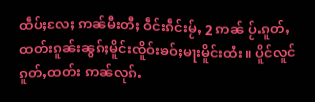ထဵပ်ႈလႄႈ ဢၼ်မီးတီႈ ဝဵင်းၵဵင်းမႂ်ႇ 2 ဢၼ် ပႂ်ႉၵူတ်ႇထတ်းၵူၼ်းၼွၵ်ႈမိူင်းၸိူဝ်းၶဝ်ႈမႃးမိူင်းထႆး။ ပိူင်လူင်ၵူတ်ႇထတ်း ဢၼ်လုၵ်ႉ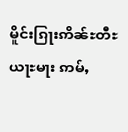မိူင်းၵြႃးဢိၼ်ႊတီႊယႃႊမႃး ဢမ်ႇ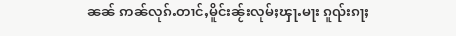ၼၼ် ဢၼ်လုၵ်ႉတၢင်ႇမိူင်းၼႂ်းလုမ်ႈၾႃႉမႃး ၵူၺ်းၵႃႈ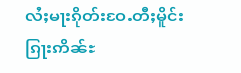လႆႈမႃးၵိုတ်းဝႄႉတီႈမိူင်းၵြႃးဢိၼ်ႊ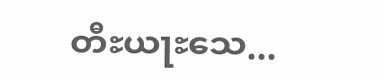တီႊယႃႊသေ...